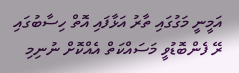އަމީނީ މަގުގައި ތާރު އަޅާފައި އޮތް ހިސާބުގައި ރޭ ފެންބޮޑުވީ މަސައްކަތް އެއްކޮށް ނުނިމި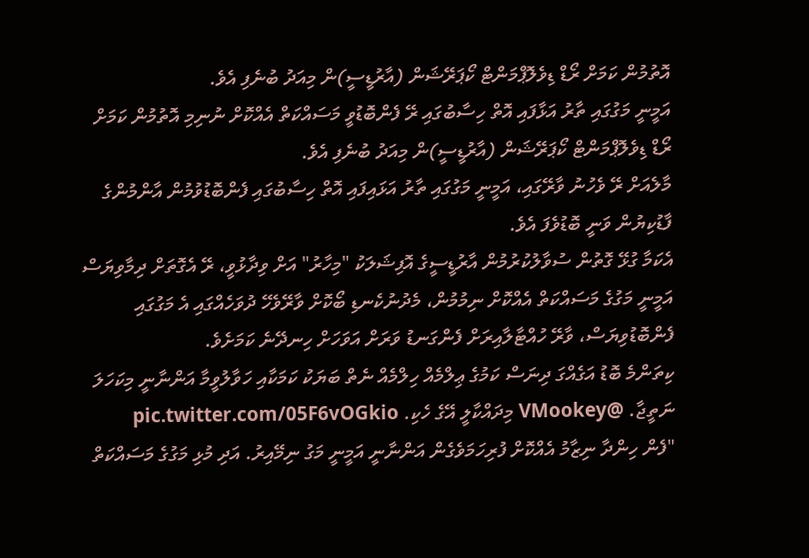އޮތުމުން ކަމަށް ރޯޑް ޑިވެލޮޕްމަންޓް ކޯޕަރޭޝަން (އާރުޑީސީ)ން މިއަދު ބުނެފި އެވެ.
އަމީނީ މަގުގައި ތާރު އަޅާފައި އޮތް ހިސާބުގައި ރޭ ފެންބޮޑުވީ މަސައްކަތް އެއްކޮށް ނުނިމި އޮތުމުން ކަމަށް ރޯޑް ޑިވެލޮޕްމަންޓް ކޯޕަރޭޝަން (އާރުޑީސީ)ން މިއަދު ބުނެފި އެވެ.
މާލެއަށް ރޭ ވެހުނު ވާރޭގައި، އަމީނީ މަގުގައި ތާރު އަޅައިފައި އޮތް ހިސާބުގައި ފެންބޮޑުވުމުން އާންމުންގެ ފާޑުކިޔުން ވަނީ ބޮޑުވެފަ އެވެ.
އެކަމާ ގުޅޭ ގޮތުން ސުވާލުކުރުމުން އާރުޑީސީގެ އޮފިޝަލަކު "މިހާރު" އަށް ވިދާޅުވީ، ރޭ އެގޮތަށް ދިމާވިޔަސް އަމީނީ މަގުގެ މަސައްކަތް އެއްކޮށް ނިމުމުން، މެދުނުކެނޑި ބޯކޮށް ވާރޭވެހޭ ދުވަހެއްގައި އެ މަގުގައި ފެންބޮޑުވިޔަސް، ވާރޭ ހުއްޓާލާއިރަށް ފެންގަނޑު ވަރަށް އަވަހަށް ހިނދޭނެ ކަމަށެވެ.
ކިތަންމެ ބޮޑު އަގެއްގަ ދިނަސް ކަމުގެ ޢިލްމެއް ހިލްމެއް ނެތް ބަޔަކު ކަމަކާއި ހަވާލުވީމާ އަންނާނީ މިކަހަލަ ނަތީޖާ. @VMookey މިދައްކާލީ އޭގެ ހެކި. pic.twitter.com/05F6vOGkio
"ފެން ހިންދާ ނިޒާމު އެއްކޮށް ފުރިހަމަވެގެން އަންނާނީ އަމީނީ މަގު ނިމޭއިރު. އަދި މުޅި މަގުގެ މަސައްކަތް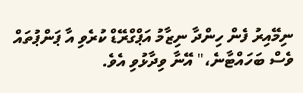ނިމޭއިރު ފެން ހިންދާ ނިޒާމު އަޕްގްރޭޑް ކުރެވި އާ ޕަންޕުތައް ވެސް ބަހައްޓާނެ،" އޭނާ ވިދާޅުވި އެވެ.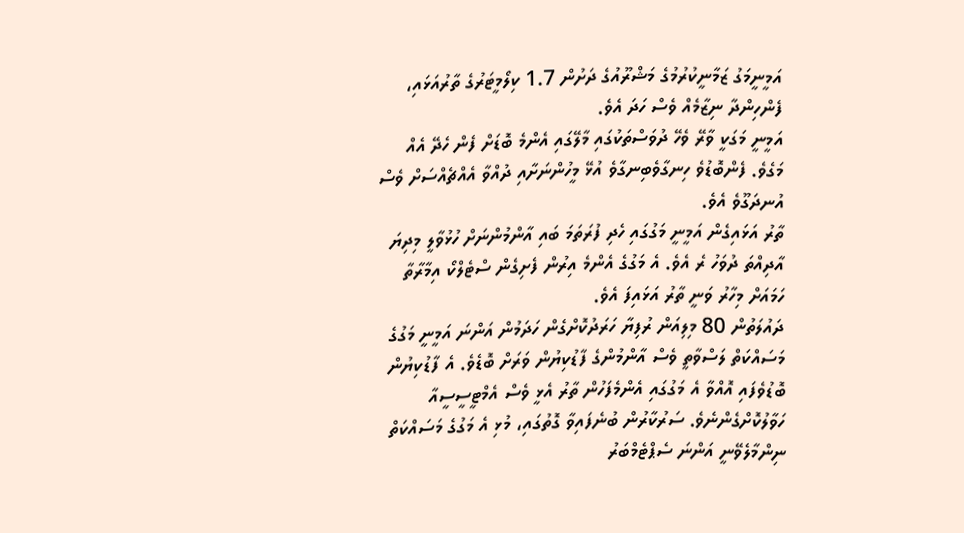އަމީނީމަގު ޒަމާނީކުރުމުގެ މަޝްރޫއުގެ ދަށުން 1.7 ކިލޯމީޓަރުގެ ތާރުއަޅައި، ފެންހިންދާ ނިޒާމެއް ވެސް ހަދަ އެވެ.
އަމީނީ މަގަކީ ވާރޭ ވެހޭ ދުވަސްތަކުގައި މާލޭގައި އެންމެ ބޮޑަށް ފެން ހެދޭ އެއް މަގެވެ. ފެންބޮޑުވެ ހިނގާވެބިނގާވެ އުޅޭ މީހުންނަށާއި ދުއްވާ އެއްޗެއްސަށް ވެސް އުނދަގޫވެ އެވެ.
ތާރު އަޅައިގެން އަމީނީ މަގުގައި ހެދި ފުރަތަމަ ބައި އާންމުންނަށް ހުޅުވާލީ މިދިޔަ އާދިއްތަ ދުވަހު ރެ އެވެ. އެ މަގުގެ އެންމެ އިރުން ފެށިގެން ސްޓެލްކޯ އިމާރާތާ ހަމައަށް މިހާރު ވަނީ ތާރު އަޅައިފަ އެވެ.
ދައުލަތުން 80 މިލިއަން ރުފިޔާ ހަރަދުކޮށްގެން ހަދަމުން އަންނަ އަމީނީ މަގުގެ މަސައްކަތް ލަސްވާތީ ވެސް އާންމުންގެ ފާޑުކިޔުން ވަރަށް ބޮޑެވެ. އެ ފާޑުކިޔުން ބޮޑުވެފައި އޮއްވާ އެ މަގުގައި އެންމެފަހުން ތާރު އެޅީ ވެސް އެމްޓީސީސީއާ ހަވާލުކޮށްގެންނެވެ. ސަރުކާރުން ބުނެފައިވާ ގޮތުގައި، މުޅި އެ މަގުގެ މަސައްކަތް ނިންމާލެވޭނީ އަންނަ ސެޕްޓެމްބަރު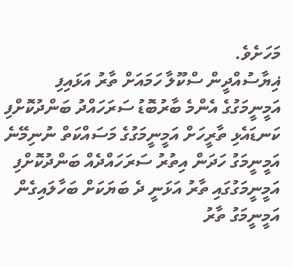މަހަށެވެ.
ޣިޔާސުއްދީން ސްކޫލާ ހަމައަށް ތާރު އަޅައިފި
އަމީނީމަގުގެ އެންމެ ބާރުބޮޑު ސަރަހައްދު ބަންދުކޮށްފި
ކަނޑައެޅި ތާރީހަށް އަމީނީމަގުގެ މަސައްކަތް ނުނިމޭނެ
އަމީނީމަގު ހަދަން އިތުރު ސަރަހައްދެއް ބަންދުކޮށްފި
އަމީނީމަގުގައި ތާރު އަޅަނީ ދެ ބަޔަކަށް ބަހާލައިގެން
އަމީނީމަގު ތާރު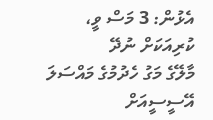އެޅުން: 3 މަސް ވީ، ކުރިއަކަށް ނުދޭ
މާލޭގެ މަގު ހެދުމުގެ މައްސަލަ އޭސީސީއަށް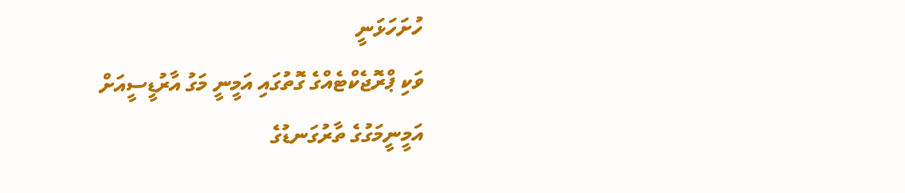ހުށަހަޅަނީ
ވަކި ޕްރޮޖެކްޓެއްގެ ގޮތުގައި އަމީނީ މަގު އާރުޑީސީއަށް
އަމީނީމަގުގެ ތާރުގަނޑުގެ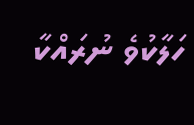ހަލާކުވެ ނުރައްކާ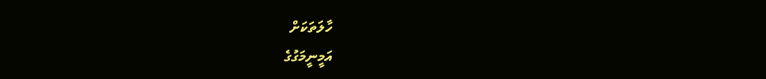ހާލަތަކަށް
އަމީނީމަގުގެ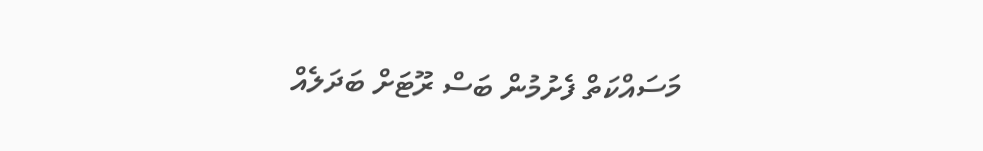މަސައްކަތް ފެށުމުން ބަސް ރޫޓަށް ބަދަލެއް